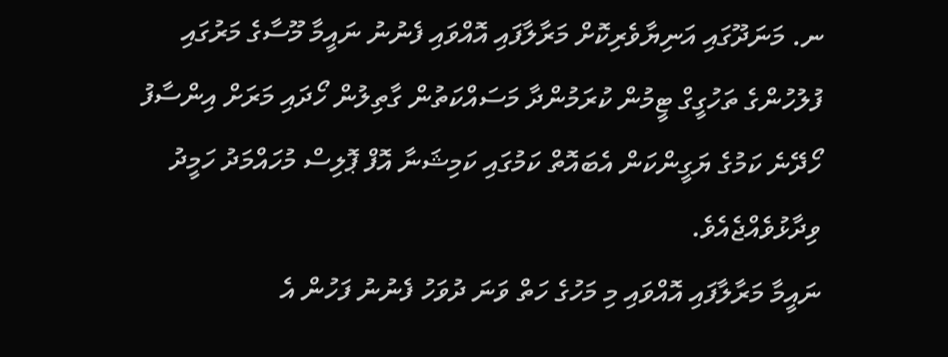ނ. މަނަދޫގައި އަނިޔާވެރިކޮށް މަރާލާފައި އޮއްވައި ފެނުނު ނައީމާ މޫސާގެ މަރުގައި ފުލުހުންގެ ތަހުގީގް ޓީމުން ކުރަމުންދާ މަސައްކަތުން ގާތިލުން ހޯދައި މަރަށް އިންސާފު ހޯދޭނެ ކަމުގެ ޔަގީންކަން އެބައޮތް ކަމުގައި ކަމިޝަނާ އޮފް ޕޮލިސް މުހައްމަދު ހަމީދު ވިދާޅުވެއްޖެއެވެ.
ނައީމާ މަރާލާފައި އޮއްވައި މި މަހުގެ ހަތް ވަނަ ދުވަހު ފެނުނު ފަހުން އެ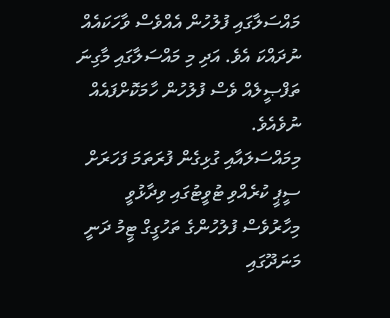މައްސަލާގައި ފުލުހުން އެއްވެސް ވާހަކައެއް ނުދައްކަ އެވެ. އަދި މި މައްސަލާގައި މާގިނަ ތަފްޞީލެއް ވެސް ފުލުހުން ހާމަކޮށްފައެއް ނުވެއެވެ.
މިމައްސަލައާއި ގުޅިގެން ފުރަތަމަ ފަހަރަށް ސީޕީ ކުރެއްވި ޓުވީޓުގައި ވިދާޅުވީ މިހާރުވެސް ފުލުހުންގެ ތަހުގީގް ޓީމު ދަނީ މަނަދޫގައި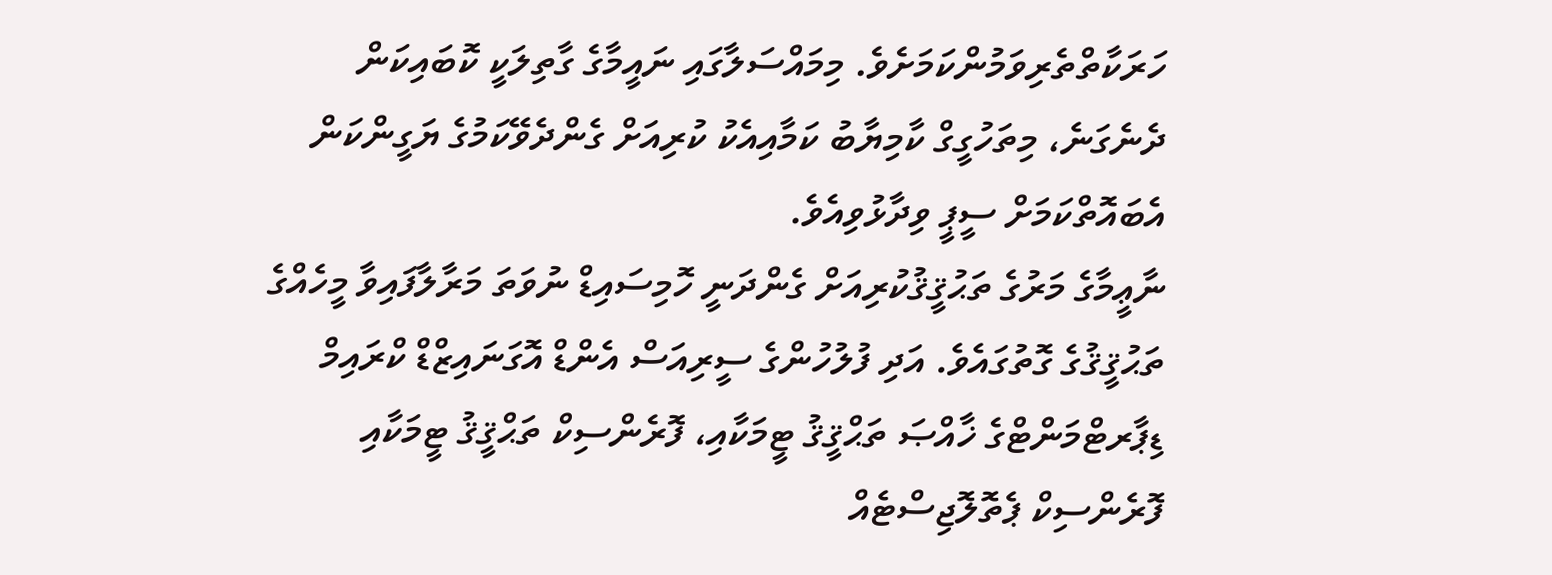ހަރަކާތްތެރިވަމުންކަމަށެވެ. މިމައްސަލާގައި ނައީމާގެ ގާތިލަކީ ކޮބައިކަން ދެނެގަނެ، މިތަހުގީގް ކާމިޔާބު ކަމާއިއެކު ކުރިއަށް ގެންދެވޭކަމުގެ ޔަގީންކަން އެބައޮތްކަމަށް ސީޕީ ވިދާޅުވިއެވެ.
ނާޢީމާގެ މަރުގެ ތަޙުޤީޤުކުރިއަށް ގެންދަނީ ހޮމިސައިޑް ނުވަތަ މަރާލާފައިވާ މީހެއްގެ ތަޙުޤީޤުގެ ގޮތުގައެވެ. އަދި ފުލުހުންގެ ސީރިއަސް އެންޑް އޮގަނައިޒްޑް ކްރައިމް ޑިޕާރޓްމަންޓްގެ ޚާއްޞަ ތަޙްޤީޤު ޓީމަކާއި، ފޮރެންސިކް ތަޙްޤީޤު ޓީމަކާއި ފޮރެންސިކް ޕެތޮލޮޖިސްޓެއް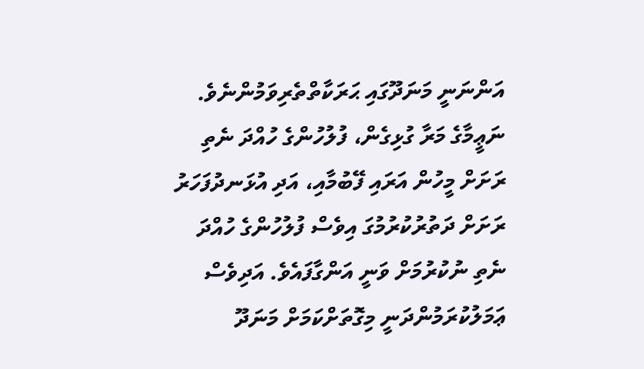އަންނަނީ މަނަދޫގައި ޙަރަކާތްތެރިވަމުންނެވެ.
ނަޢީމާގެ މަރާ ގުޅިގެން، ފުލުހުންގެ ހުއްދަ ނެތި ރަށަށް މީހުން އަރައި ފޭބުމާއި، އަދި އުޅަނދުފަހަރު ރަށަށް ދަތުރުކުރުމުގަ އިވެސް ފުލުހުންގެ ހުއްދަ ނެތި ނުކުރުމަށް ވަނީ އަންގާފައެވެ. އަދިވެސް ޢަމަލުކުރަމުންދަނީ މިގޮތަށްކަމަށް މަނަދޫ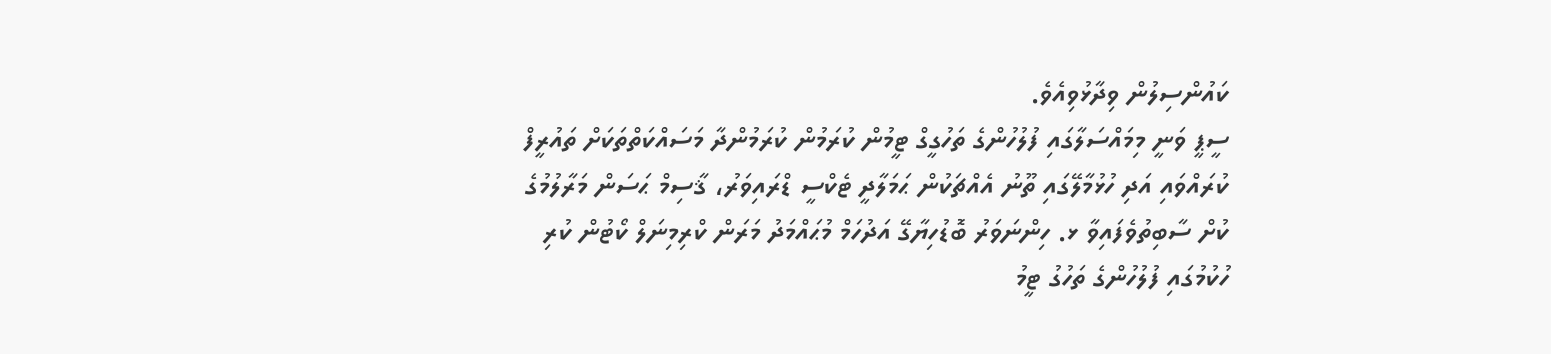ކައުންސިލުން ވިދާޅުވިއެވެ.
ސީޕީ ވަނީ މިމައްސަލާގައި ފުލުހުންގެ ތަހުގީގް ޓީމުން ކުރަމުން ކުރަމުންދާ މަސައްކަތްތަކަށް ތައުރީފް ކުރައްވައި އަދި ހުޅުމާލޭގައި ތޫނު އެއްޗަކުން ޙަމަލާދީ ޓެކްސީ ޑްރައިވަރު، ޤާސިމް ޙަސަން މަރާލުމުގެ ކުށް ސާބިތުވެފައިވާ ޅ. ހިންނަވަރު ބޮޑުހިޔާގޭ އަދުހަމް މުޙައްމަދު މަރަން ކްރިމިނަލް ކޯޓުން ކުރި ހުކުމުގައި ފުލުހުންގެ ތަހުގު ޓީމު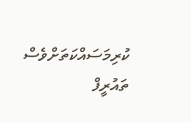ކުރިމަސައްކަތަށްވެސް ތައުރީފް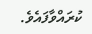ކުރައްވާފައެވެ.